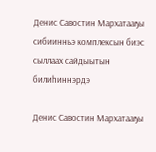Денис Савостин Мархатааҕы сибиинньэ комплексын биэс сыллаах сайдыытын билиһиннэрдэ

Денис Савостин Мархатааҕы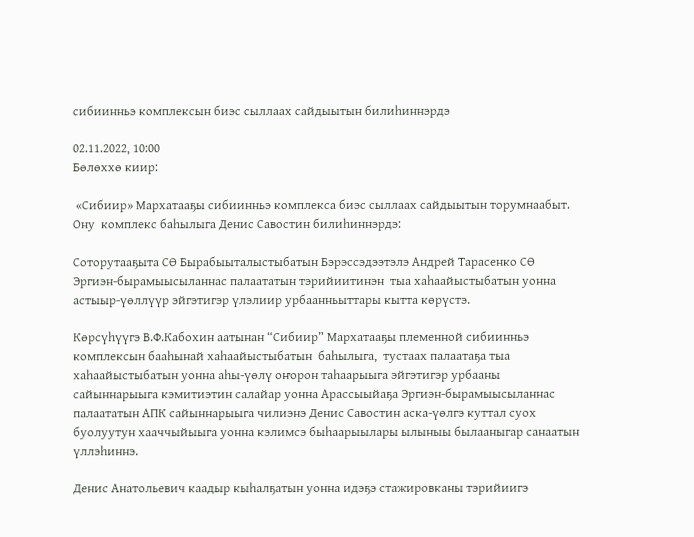сибиинньэ комплексын биэс сыллаах сайдыытын билиһиннэрдэ

02.11.2022, 10:00
Бөлөххө киир:

 «Сибиир» Мархатааҕы сибиинньэ комплекса биэс сыллаах сайдыытын торумнаабыт. Ону  комплекс баһылыга Денис Савостин билиһиннэрдэ:

Соторутааҕыта СӨ Бырабыыталыстыбатын Бэрэссэдээтэлэ Андрей Тарасенко СӨ Эргиэн-бырамыысыланнас палаататын тэрийиитинэн  тыа хаһаайыстыбатын уонна астыыр-үөллүүр эйгэтигэр үлэлиир урбаанньыттары кытта көрүстэ.

Көрсүһүүгэ В.Ф.Кабохин аатынан “Сибиир” Мархатааҕы племенной сибиинньэ комплексын бааһынай хаһаайыстыбатын  баһылыга,  тустаах палаатаҕа тыа хаһаайыстыбатын уонна аһы-үөлү оҥорон таһаарыыга эйгэтигэр урбааны сайыннарыыга кэмитиэтин салайар уонна Арассыыйаҕа Эргиэн-бырамыысыланнас палаататын АПК сайыннарыыга чилиэнэ Денис Савостин аска-үөлгэ куттал суох буолуутун хааччыйыыга уонна кэлимсэ быһаарыылары ылыныы былааныгар санаатын үллэһиннэ.

Денис Анатольевич каадыр кыһалҕатын уонна идэҕэ стажировканы тэрийиигэ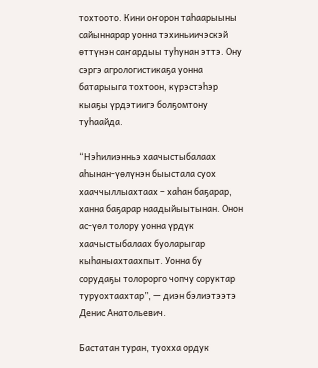тохтоото. Кини оҥорон таһаарыыны сайыннарар уонна тэхиньиичэскэй өттүнэн саҥардыы туһунан эттэ. Ону сэргэ агрологистикаҕа уонна батарыыга тохтоон, күрэстэһэр кыаҕы үрдэтиигэ болҕомтону туһаайда.

“Нэһилиэнньэ хаачыстыбалаах аһынан-үөлүнэн быыстала суох  хааччыллыахтаах – хаһан баҕарар, ханна баҕарар наадыйыытынан. Онон ас-үөл толору уонна үрдүк хаачыстыбалаах буоларыгар кыһаныахтаахпыт. Уонна бу сорудаҕы толорорго чопчу соруктар туруохтаахтар”, — диэн бэлиэтээтэ Денис Анатольевич.

Бастатан туран, туохха ордук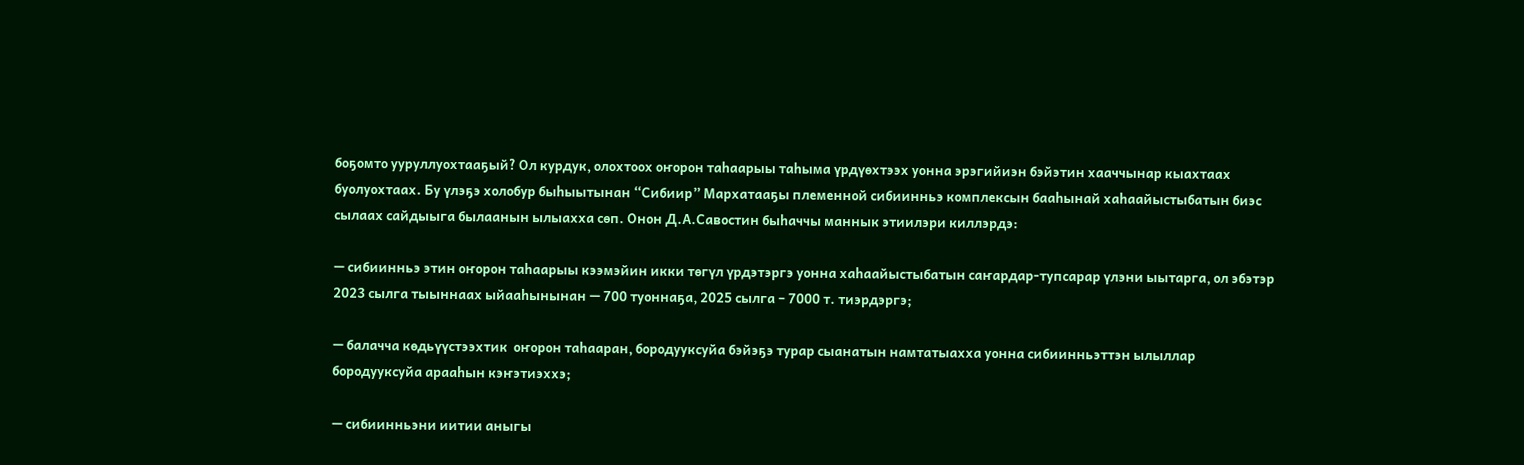боҕомто ууруллуохтааҕый? Ол курдук, олохтоох оҥорон таһаарыы таһыма үрдүөхтээх уонна эрэгийиэн бэйэтин хааччынар кыахтаах буолуохтаах. Бу үлэҕэ холобур быһыытынан “Сибиир” Мархатааҕы племенной сибиинньэ комплексын бааһынай хаһаайыстыбатын биэс сылаах сайдыыга былаанын ылыахха сөп. Онон Д.А.Савостин быһаччы маннык этиилэри киллэрдэ:

— сибиинньэ этин оҥорон таһаарыы кээмэйин икки төгүл үрдэтэргэ уонна хаһаайыстыбатын саҥардар-тупсарар үлэни ыытарга, ол эбэтэр 2023 сылга тыыннаах ыйааһынынан — 700 туоннаҕа, 2025 сылга – 7000 т. тиэрдэргэ;

— балачча көдьүүстээхтик  оҥорон таһааран, бородууксуйа бэйэҕэ турар сыанатын намтатыахха уонна сибиинньэттэн ылыллар бородууксуйа арааһын кэҥэтиэххэ;

— сибиинньэни иитии аныгы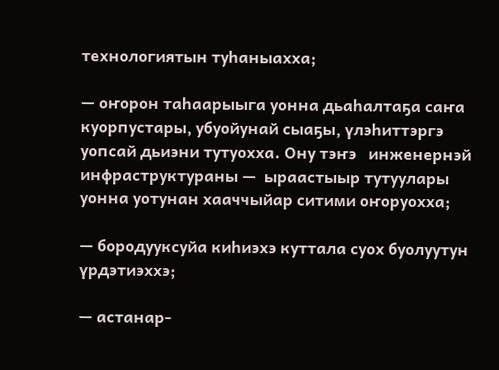технологиятын туһаныахха;

— оҥорон таһаарыыга уонна дьаһалтаҕа саҥа куорпустары, убуойунай сыаҕы, үлэһиттэргэ уопсай дьиэни тутуохха. Ону тэҥэ   инженернэй инфраструктураны —  ыраастыыр тутуулары уонна уотунан хааччыйар ситими оҥоруохха;

— бородууксуйа киһиэхэ куттала суох буолуутун үрдэтиэххэ;

— астанар-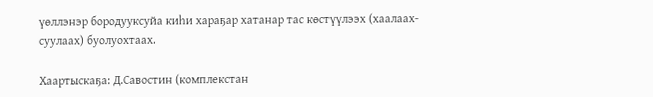үөллэнэр бородууксуйа киһи хараҕар хатанар тас көстүүлээх (хаалаах-суулаах) буолуохтаах.

Хаартыскаҕа: Д.Савостин (комплекстан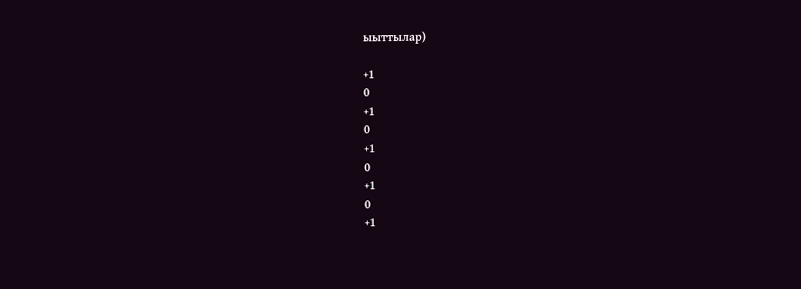ыыттылар)

+1
0
+1
0
+1
0
+1
0
+1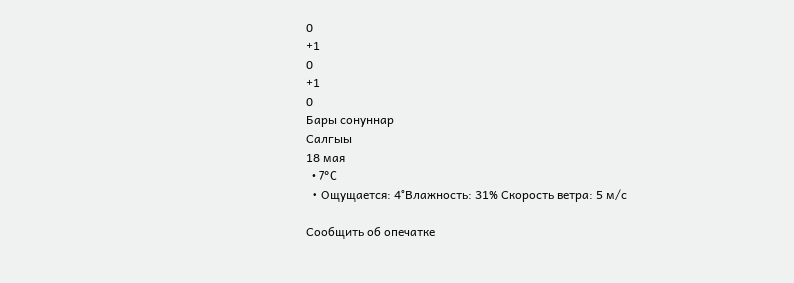0
+1
0
+1
0
Бары сонуннар
Салгыы
18 мая
  • 7°C
  • Ощущается: 4°Влажность: 31% Скорость ветра: 5 м/с

Сообщить об опечатке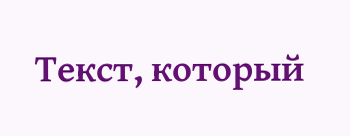Текст, который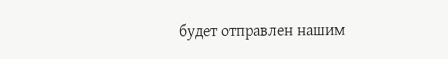будет отправлен нашим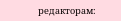редакторам: